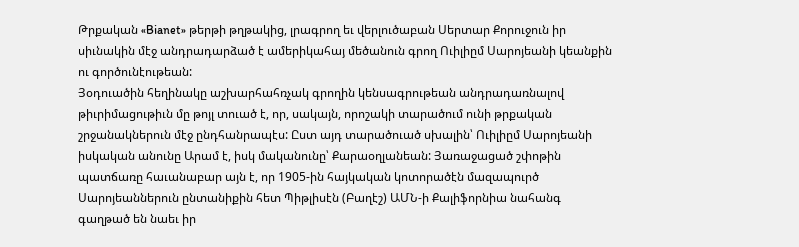Թրքական «Bianet» թերթի թղթակից, լրագրող եւ վերլուծաբան Սերտար Քորուջուն իր սիւնակին մէջ անդրադարձած է ամերիկահայ մեծանուն գրող Ուիլիըմ Սարոյեանի կեանքին ու գործունէութեան:
Յօդուածին հեղինակը աշխարհահռչակ գրողին կենսագրութեան անդրադառնալով թիւրիմացութիւն մը թոյլ տուած է, որ, սակայն, որոշակի տարածում ունի թրքական շրջանակներուն մէջ ընդհանրապէս: Ըստ այդ տարածուած սխալին՝ Ուիլիըմ Սարոյեանի իսկական անունը Արամ է, իսկ մականունը՝ Քարաօղլանեան: Յառաջացած շփոթին պատճառը հաւանաբար այն է, որ 1905-ին հայկական կոտորածէն մազապուրծ Սարոյեաններուն ընտանիքին հետ Պիթլիսէն (Բաղէշ) ԱՄՆ-ի Քալիֆորնիա նահանգ գաղթած են նաեւ իր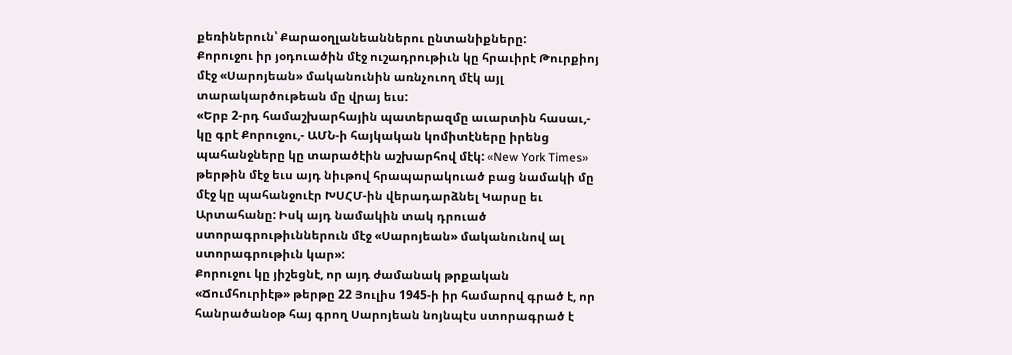քեռիներուն՝ Քարաօղլանեաններու ընտանիքները:
Քորուջու իր յօդուածին մէջ ուշադրութիւն կը հրաւիրէ Թուրքիոյ մէջ «Սարոյեան» մականունին առնչուող մէկ այլ տարակարծութեան մը վրայ եւս:
«Երբ 2-րդ համաշխարհային պատերազմը աւարտին հասաւ,- կը գրէ Քորուջու,- ԱՄՆ-ի հայկական կոմիտէները իրենց պահանջները կը տարածէին աշխարհով մէկ: «New York Times» թերթին մէջ եւս այդ նիւթով հրապարակուած բաց նամակի մը մէջ կը պահանջուէր ԽՍՀՄ-ին վերադարձնել Կարսը եւ Արտահանը: Իսկ այդ նամակին տակ դրուած ստորագրութիւններուն մէջ «Սարոյեան» մականունով ալ ստորագրութիւն կար»:
Քորուջու կը յիշեցնէ, որ այդ ժամանակ թրքական «Ճումհուրիէթ» թերթը 22 Յուլիս 1945-ի իր համարով գրած է, որ հանրածանօթ հայ գրող Սարոյեան նոյնպէս ստորագրած է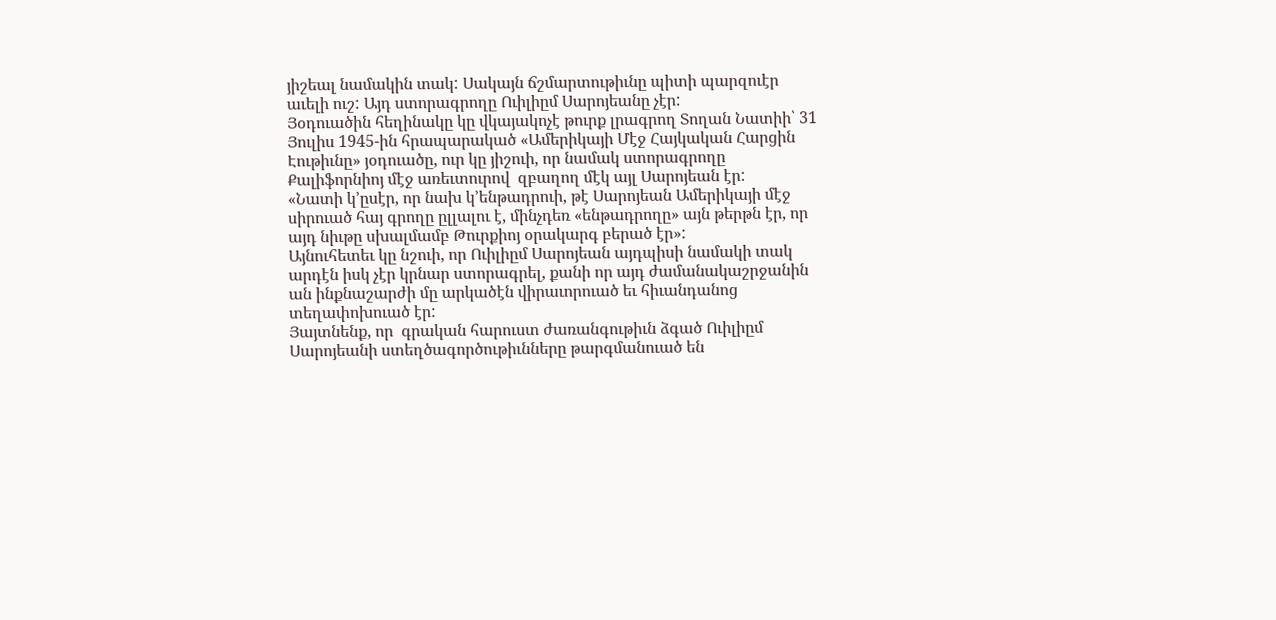յիշեալ նամակին տակ: Սակայն ճշմարտութիւնը պիտի պարզուէր աւելի ուշ: Այդ ստորագրողը Ուիլիըմ Սարոյեանը չէր:
Յօդուածին հեղինակը կը վկայակոչէ թուրք լրագրող Տողան Նատիի՝ 31 Յուլիս 1945-ին հրապարակած «Ամերիկայի Մէջ Հայկական Հարցին Էութիւնը» յօդուածը, ուր կը յիշուի, որ նամակ ստորագրողը Քալիֆորնիոյ մէջ առեւտուրով  զբաղող մէկ այլ Սարոյեան էր:
«Նատի կ’ըսէր, որ նախ կ’ենթադրուի, թէ Սարոյեան Ամերիկայի մէջ սիրուած հայ գրողը ըլլալու է, մինչդեռ «ենթադրողը» այն թերթն էր, որ այդ նիւթը սխալմամբ Թուրքիոյ օրակարգ բերած էր»:
Այնուհետեւ կը նշուի, որ Ուիլիըմ Սարոյեան այդպիսի նամակի տակ արդէն իսկ չէր կրնար ստորագրել, քանի որ այդ ժամանակաշրջանին ան ինքնաշարժի մը արկածէն վիրաւորուած եւ հիւանդանոց տեղափոխուած էր:
Յայտնենք, որ  գրական հարուստ ժառանգութիւն ձգած Ուիլիըմ Սարոյեանի ստեղծագործութիւնները թարգմանուած են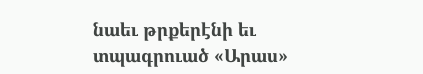նաեւ թրքերէնի եւ տպագրուած «Արաս»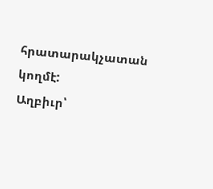հրատարակչատան կողմէ:
Աղբիւր՝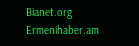Bianet.org
Ermenihaber.am